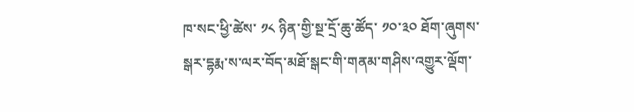ཁ་སང་ཕྱི་ཚེས་ ༡༨ ཉིན་གྱི་སྔ་དྲོ་ཆུ་ཚོད་ ༡༠་༣༠ ཐོག་ཞུགས་སྒར་དྷརྨ་ས་ལར་བོད་མཐོ་སྒང་གི་གནམ་གཤིས་འགྱུར་ལྡོག་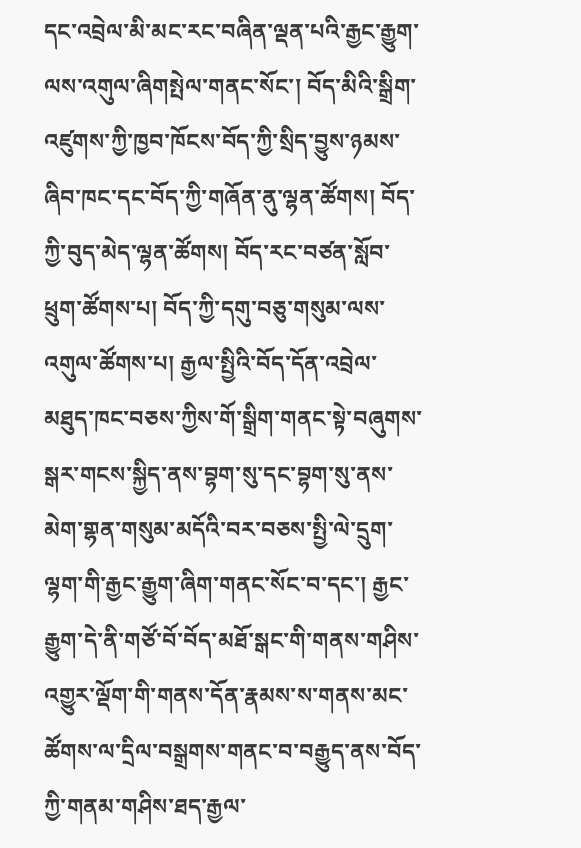དང་འབྲེལ་མི་མང་རང་བཞིན་ལྡན་པའི་རྒྱང་རྒྱུག་ལས་འགུལ་ཞིགསྤེལ་གནང་སོང་། བོད་མིའི་སྒྲིག་འཛུགས་ཀྱི་ཁྱབ་ཁོངས་བོད་ཀྱི་སྲིད་བྱུས་ཉམས་ཞིབ་ཁང་དང་བོད་ཀྱི་གཞོན་ནུ་ལྷན་ཚོགས། བོད་ཀྱི་བུད་མེད་ལྷན་ཚོགས། བོད་རང་བཙན་སློབ་ཕྲུག་ཚོགས་པ། བོད་ཀྱི་དགུ་བཅུ་གསུམ་ལས་འགུལ་ཚོགས་པ། རྒྱལ་སྤྱིའི་བོད་དོན་འབྲེལ་མཐུད་ཁང་བཅས་ཀྱིས་གོ་སྒྲིག་གནང་སྟེ་བཞུགས་སྒར་གངས་སྐྱིད་ནས་བྷག་སུ་དང་བྷག་སུ་ནས་མེག་གྷན་གསུམ་མདོའི་བར་བཅས་སྤྱི་ལེ་དྲུག་ལྷག་གི་རྒྱང་རྒྱུག་ཞིག་གནང་སོང་བ་དང་། རྒྱང་རྒྱུག་དེ་ནི་གཙོ་བོ་བོད་མཐོ་སྒང་གི་གནས་གཤིས་འགྱུར་ལྡོག་གི་གནས་དོན་རྣམས་ས་གནས་མང་ཚོགས་ལ་དྲིལ་བསྒྲགས་གནང་བ་བརྒྱུད་ནས་བོད་ཀྱི་གནམ་གཤིས་ཐད་རྒྱལ་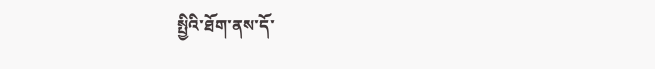སྤྱིའི་ཐོག་ནས་དོ་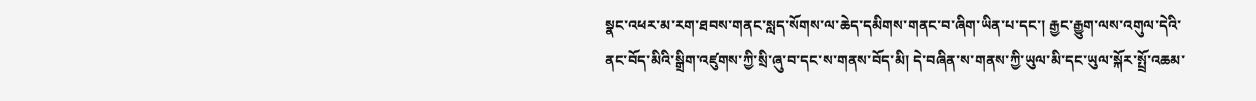སྣང་འཕར་མ་རག་ཐབས་གནང་སླད་སོགས་ལ་ཆེད་དམིགས་གནང་བ་ཞིག་ཡིན་པ་དང་། རྒྱང་རྒྱུག་ལས་འགུལ་དེའི་ནང་བོད་མིའི་སྒྲིག་འཛུགས་ཀྱི་སྲི་ཞུ་བ་དང་ས་གནས་བོད་མི། དེ་བཞིན་ས་གནས་ཀྱི་ཡུལ་མི་དང་ཡུལ་སྐོར་སྤྲོ་འཆམ་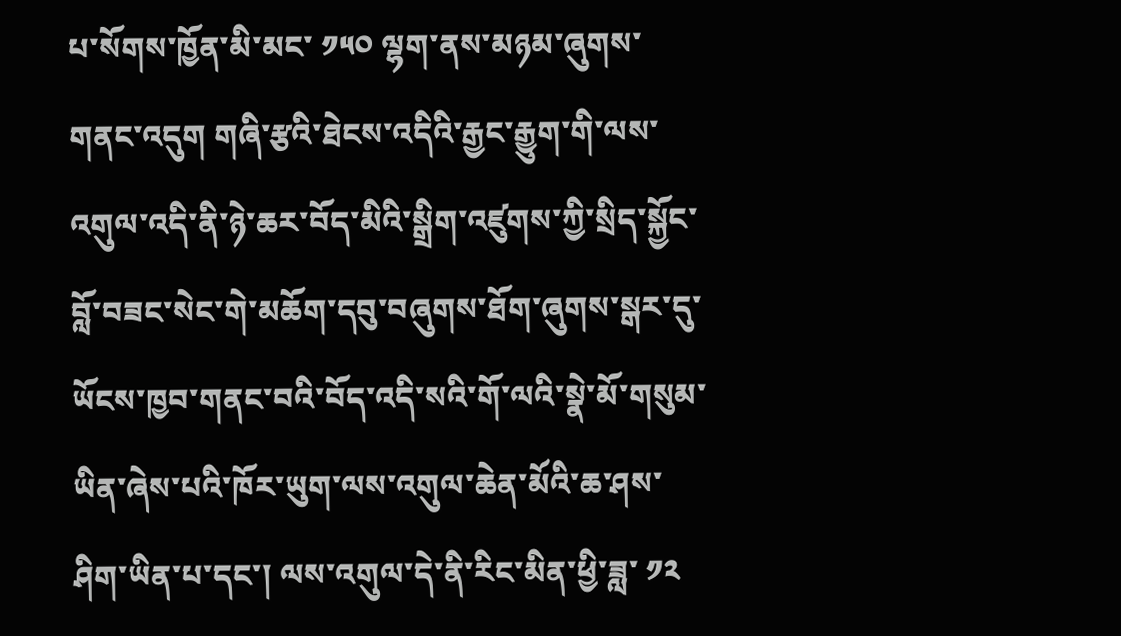པ་སོགས་ཁྱོན་མི་མང་ ༡༥༠ ལྷག་ནས་མཉམ་ཞུགས་གནང་འདུག གཞི་རྩའི་ཐེངས་འདིའི་རྒྱང་རྒྱུག་གི་ལས་འགུལ་འདི་ནི་ཉེ་ཆར་བོད་མིའི་སྒྲིག་འཛུགས་ཀྱི་སྲིད་སྐྱོང་བློ་བཟང་སེང་གེ་མཆོག་དབུ་བཞུགས་ཐོག་ཞུགས་སྒར་དུ་ཡོངས་ཁྱབ་གནང་བའི་བོད་འདི་སའི་གོ་ལའི་སྣེ་མོ་གསུམ་ཡིན་ཞེས་པའི་ཁོར་ཡུག་ལས་འགུལ་ཆེན་མོའི་ཆ་ཤས་ཤིག་ཡིན་པ་དང་། ལས་འགུལ་དེ་ནི་རིང་མིན་ཕྱི་ཟླ་ ༡༢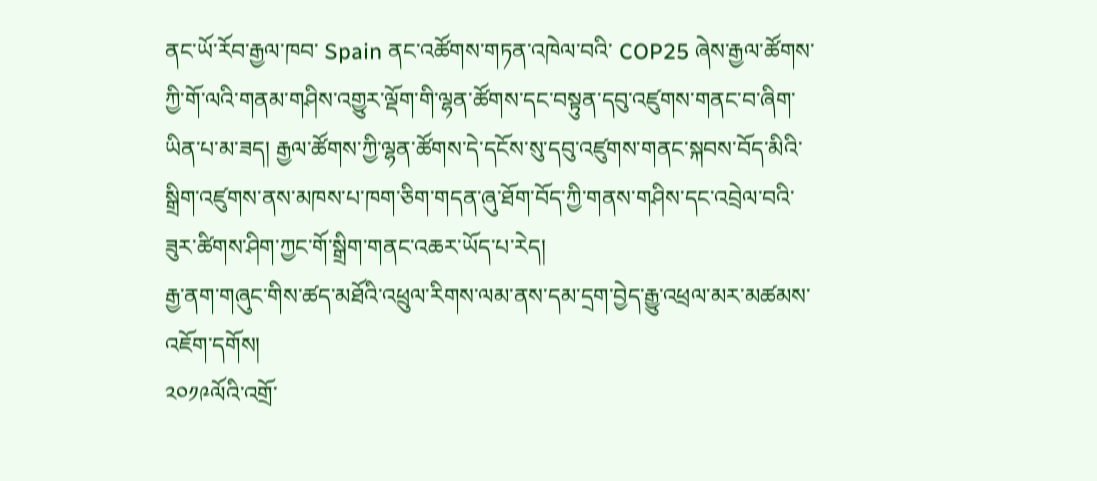ནང་ཡོ་རོབ་རྒྱལ་ཁབ་ Spain ནང་འཚོགས་གཏན་འཁེལ་བའི་ COP25 ཞེས་རྒྱལ་ཚོགས་ཀྱི་གོ་ལའི་གནམ་གཤིས་འགྱུར་ལྡོག་གི་ལྷན་ཚོགས་དང་བསྟུན་དབུ་འཛུགས་གནང་བ་ཞིག་ཡིན་པ་མ་ཟད། རྒྱལ་ཚོགས་ཀྱི་ལྷན་ཚོགས་དེ་དངོས་སུ་དབུ་འཛུགས་གནང་སྐབས་བོད་མིའི་སྒྲིག་འཛུགས་ནས་མཁས་པ་ཁག་ཅིག་གདན་ཞུ་ཐོག་བོད་ཀྱི་གནས་གཤིས་དང་འབྲེལ་བའི་ཟུར་ཚིགས་ཤིག་ཀྱང་གོ་སྒྲིག་གནང་འཆར་ཡོད་པ་རེད།
རྒྱ་ནག་གཞུང་གིས་ཚད་མཐོའི་འཕྲུལ་རིགས་ལམ་ནས་དམ་དྲག་བྱེད་རྒྱུ་འཕྲལ་མར་མཚམས་འཇོག་དགོས།
༢༠༡༩ལོའི་འགྲོ་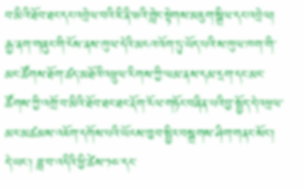བ་མིའི་ཐོབ་ཐང་དང་འབྲེལ་བའི་ཇི་ནི་ཝའི་གླེང་སྟེགས་མཇུག་སྒྲིལ་དང་འབྲེལ། རྒྱ་ནག་གཞུང་གི་ངོས་ནས་ཁུལ་དེའི་མངའ་འོག་ཏུ་ཡོད་པའི་ས་ཁུལ་ཁག་གི་མང་ཚོགས་ཐོག་ཚད་མཐོའི་འཕྲུལ་རིགས་ཀྱི་ལམ་ནས་དམ་དྲག་དང་མང་ཚོགས་ཀྱི་འགྲོ་བ་མིའི་ཐོབ་ཐང་ཐང་རྡོག་རོལ་གཏོང་བཞིན་པའི་བྱ་སྤྱོད་དེ་འཕྲལ་མར་མཚམས་འཇོག་དགོས་པའི་ཡོངས་ཁྱབ་སྤྱིར་བསྒྲགས་ཤིག་གནང་སོང་། དེ་ཡང། ཟླ་བ་འདིའི་ཕྱི་ཚེས་༡༤་དང་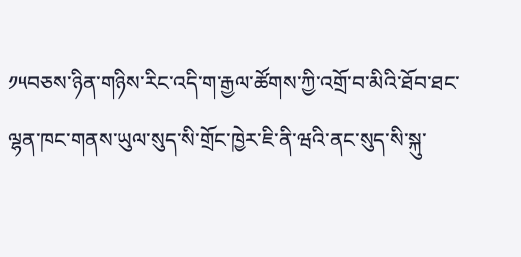༡༥བཅས་ཉིན་གཉིས་རིང་འདི་ག་རྒྱལ་ཚོགས་ཀྱི་འགྲོ་བ་མིའི་ཐོབ་ཐང་ལྷན་ཁང་གནས་ཡུལ་སུད་སི་གྲོང་ཁྱེར་ཇི་ནི་ཝའི་ནང་སུད་སི་སྐུ་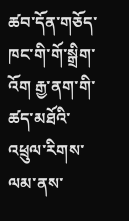ཚབ་དོན་གཅོད་ཁང་གི་གོ་སྒྲིག་འོག རྒྱ་ནག་གི་ཚད་མཐོའི་འཕྲུལ་རིགས་ལམ་ནས་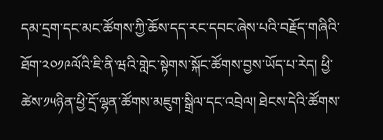དམ་དྲག་དང་མང་ཚོགས་ཀྱི་ཆོས་དད་རང་དབང་ཞེས་པའི་བརྗོད་གཞིའི་ཐོག་༢༠༡༩ལོའི་ཇི་ནི་ཝའི་གླེང་སྟེགས་སྐོང་ཚོགས་བྱས་ཡོད་པ་རེད། ཕྱི་ཚེས་༡༥ཉིན་ཕྱི་དྲོ་ལྷན་ཚོགས་མཇུག་སྒྲིལ་དང་འབྲེལ། ཐེངས་དེའི་ཚོགས་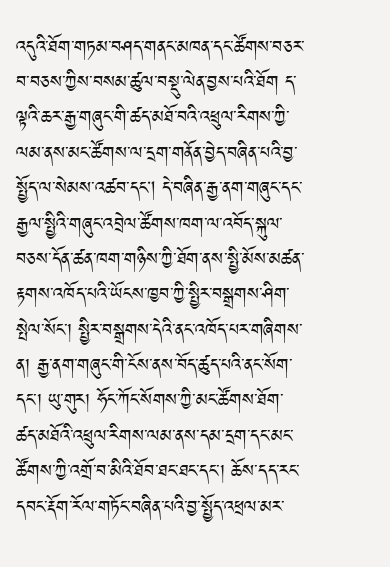འདུའི་ཐོག་གཏམ་བཤད་གནང་མཁན་དང་ཚོགས་བཅར་བ་བཅས་ཀྱིས་བསམ་ཚུལ་བསྡུ་ལེན་བྱས་པའི་ཐོག ད་ལྟའི་ཆར་རྒྱ་གཞུང་གི་ཚད་མཐོ་བའི་འཕྲུལ་རིགས་ཀྱི་ལམ་ནས་མང་ཚོགས་ལ་དྲག་གནོན་བྱེད་བཞིན་པའི་བྱ་སྤྱོད་ལ་སེམས་འཚབ་དང། དེ་བཞིན་རྒྱ་ནག་གཞུང་དང་རྒྱལ་སྤྱིའི་གཞུང་འབྲེལ་ཚོགས་ཁག་ལ་འབོད་སྐུལ་བཅས་དོན་ཚན་ཁག་གཉིས་ཀྱི་ཐོག་ནས་སྤྱི་མོས་མཚན་རྟགས་འཁོད་པའི་ཡོངས་ཁྱབ་ཀྱི་སྤྱིར་བསྒྲགས་ཤིག་སྤེལ་སོང་། སྤྱིར་བསྒྲགས་དེའི་ནང་འཁོད་པར་གཞིགས་ན། རྒྱ་ནག་གཞུང་གི་ངོས་ནས་བོད་ཚུད་པའི་ནང་སོག་དང་། ཡུ་གུར། ཧོང་ཀོང་སོགས་ཀྱི་མང་ཚོགས་ཐོག་ ཚད་མཐོའི་འཕྲུལ་རིགས་ལམ་ནས་དམ་དྲག་དང་མང་ཚོགས་ཀྱི་འགྲོ་བ་མིའི་ཐོབ་ཐང་ཐང་དང་། ཆོས་དད་རང་དབང་རྡོག་རོལ་གཏོང་བཞིན་པའི་བྱ་སྤྱོད་འཕྲལ་མར་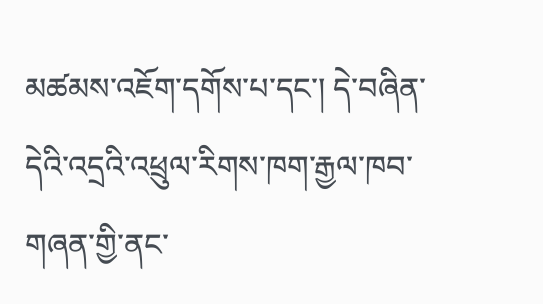མཚམས་འཇོག་དགོས་པ་དང་། དེ་བཞིན་དེའི་འདྲའི་འཕྲུལ་རིགས་ཁག་རྒྱལ་ཁབ་གཞན་གྱི་ནང་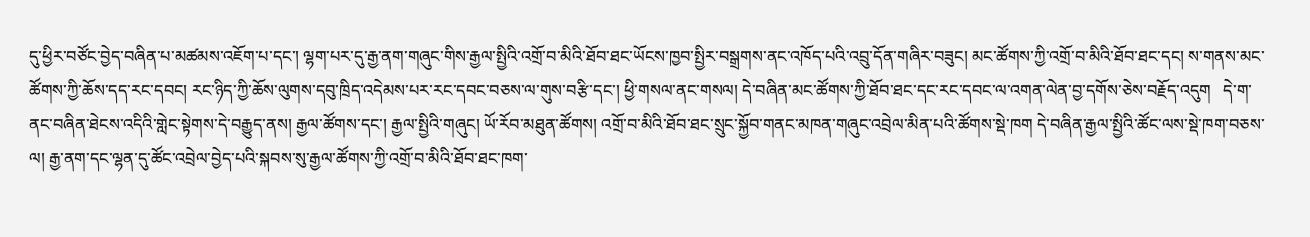དུ་ཕྱིར་བཙོང་བྱེད་བཞིན་པ་མཚམས་འཇོག་པ་དང་། ལྷག་པར་དུ་རྒྱ་ནག་གཞུང་གིས་རྒྱལ་སྤྱིའི་འགྲོ་བ་མིའི་ཐོབ་ཐང་ཡོངས་ཁྱབ་སྤྱིར་བསྒྲགས་ནང་འཁོད་པའི་འབྲུ་དོན་གཞིར་བཟུང། མང་ཚོགས་ཀྱི་འགྲོ་བ་མིའི་ཐོབ་ཐང་དང། ས་གནས་མང་ཚོགས་ཀྱི་ཆོས་དད་རང་དབང། རང་ཉིད་ཀྱི་ཆོས་ལུགས་དབུ་ཁྲིད་འདེམས་པར་རང་དབང་བཅས་ལ་གུས་བརྩི་དང་། ཕྱི་གསལ་ནང་གསལ། དེ་བཞིན་མང་ཚོགས་ཀྱི་ཐོབ་ཐང་དང་རང་དབང་ལ་འགན་ལེན་བྱ་དགོས་ཅེས་བརྗོད་འདུག   དེ་ག་ནང་བཞིན་ཐེངས་འདིའི་གླེང་སྟེགས་དེ་བརྒྱུད་ནས། རྒྱལ་ཚོགས་དང་། རྒྱལ་སྤྱིའི་གཞུང། ཡོ་རོབ་མཐུན་ཚོགས། འགྲོ་བ་མིའི་ཐོབ་ཐང་སྲུང་སྐྱོབ་གནང་མཁན་གཞུང་འབྲེལ་མིན་པའི་ཚོགས་སྡེ་ཁག དེ་བཞིན་རྒྱལ་སྤྱིའི་ཚོང་ལས་སྡེ་ཁག་བཅས་ལ། རྒྱ་ནག་དང་ལྷན་དུ་ཚོང་འབྲེལ་བྱེད་པའི་སྐབས་སུ་རྒྱལ་ཚོགས་ཀྱི་འགྲོ་བ་མིའི་ཐོབ་ཐང་ཁག་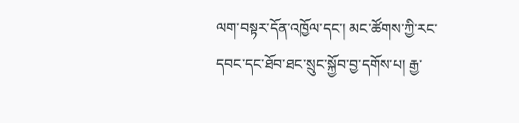ལག་བསྟར་དོན་འཁྱོལ་དང་། མང་ཚོགས་ཀྱི་རང་དབང་དང་ཐོབ་ཐང་སྲུང་སྐྱོབ་བྱ་དགོས་པ། རྒྱ་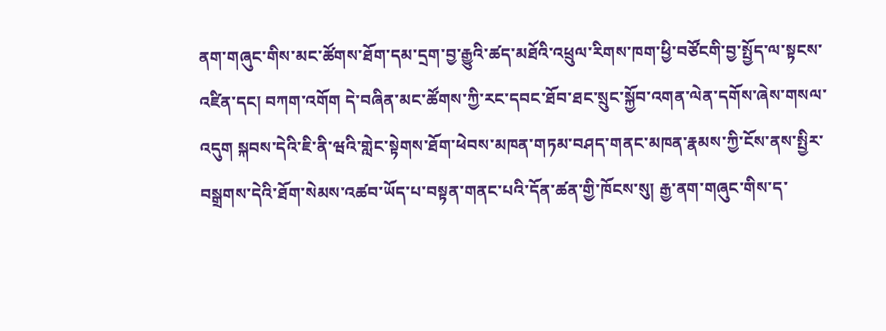ནག་གཞུང་གིས་མང་ཚོགས་ཐོག་དམ་དྲག་བྱ་རྒྱུའི་ཚད་མཐོའི་འཕྲུལ་རིགས་ཁག་ཕྱི་བཙོངགི་བྱ་སྤྱོད་ལ་སྟངས་འཛིན་དང། བཀག་འགོག དེ་བཞིན་མང་ཚོགས་ཀྱི་རང་དབང་ཐོབ་ཐང་སྲུང་སྐྱོབ་འགན་ལེན་དགོས་ཞེས་གསལ་འདུག སྐབས་དེའི་ཇི་ནི་ཝའི་གླེང་སྟེགས་ཐོག་ཕེབས་མཁན་གཏམ་བཤད་གནང་མཁན་རྣམས་ཀྱི་ངོས་ནས་སྤྱིར་བསྒྲགས་དེའི་ཐོག་སེམས་འཚབ་ཡོད་པ་བསྟན་གནང་པའི་དོན་ཚན་གྱི་ཁོངས་སུ། རྒྱ་ནག་གཞུང་གིས་ད་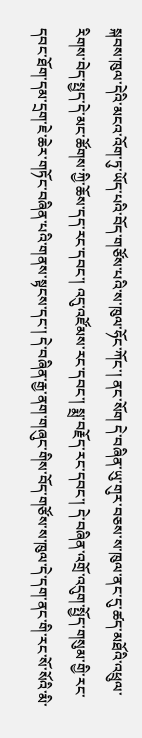སྐབས་ཁུལ་དེའི་མངའ་འོག་ཏུ་ཡོད་པའི་བོད་གཙོས་པའི་ས་ཁུལ་ཧོང་ཀོང་། ནང་སོག དེ་བཞིན་ཡུ་གུར་བཅས་ས་ཁུལ་ནང་དུ་ཚད་མཐོའི་འཕྲུལ་རིགས་བེད་སྤྱད་དེ་མང་ཚོགས་ཀྱི་ཆོས་དད་རང་དབང་། འདུ་འཛོམས་རང་དབང་། སྨྲ་བརྗོད་རང་དབང་། དེ་བཞིན་འགྲོ་འདུག་སྤྱོད་གསུམ་གྱི་རང་དབང་ཐོག་དམ་དྲག་ཇེ་ཆེར་གཏོང་བཞིན་པའི་གནས་སྟངས་དང་། དེ་བཞིན་རྒྱ་ནག་གཞུང་གིས་བོད་གཙོས་ས་ཁུལ་དེ་དག་ནང་གི་རང་སོ་སོའི་མི་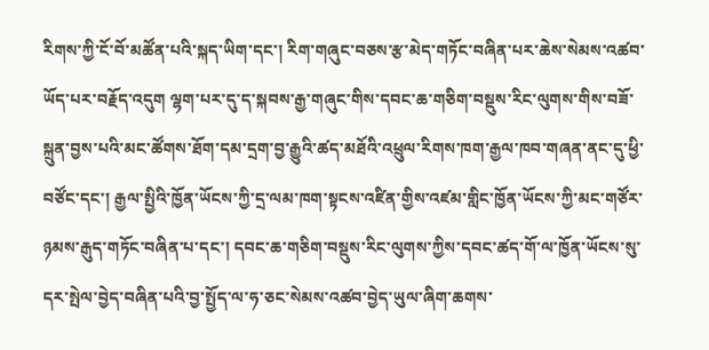རིགས་ཀྱི་ངོ་བོ་མཚོན་པའི་སྐད་ཡིག་དང་། རིག་གཞུང་བཅས་རྩ་མེད་གཏོང་བཞིན་པར་ཆེས་སེམས་འཚབ་ཡོད་པར་བརྗོད་འདུག ལྷག་པར་དུ་ད་སྐབས་རྒྱ་གཞུང་གིས་དབང་ཆ་གཅིག་བསྡུས་རིང་ལུགས་གིས་བཟོ་སྐྲུན་བྱས་པའི་མང་ཚོགས་ཐོག་དམ་དྲག་བྱ་རྒྱུའི་ཚད་མཐོའི་འཕྲུལ་རིགས་ཁག་རྒྱལ་ཁབ་གཞན་ནང་དུ་ཕྱི་བཙོང་དང་། རྒྱལ་སྤྱིའི་ཁྱོན་ཡོངས་ཀྱི་དྲ་ལམ་ཁག་སྟངས་འཛིན་གྱིས་འཛམ་གླིང་ཁྱོན་ཡོངས་ཀྱི་མང་གཙོར་ཉམས་རྒུད་གཏོང་བཞིན་པ་དང་། དབང་ཆ་གཅིག་བསྡུས་རིང་ལུགས་ཀྱིས་དབང་ཚད་གོ་ལ་ཁྱོན་ཡོངས་སུ་དར་སྤེལ་བྱེད་བཞིན་པའི་བྱ་སྤྱོད་ལ་ཧ་ཅང་སེམས་འཚབ་བྱེད་ཡུལ་ཞིག་ཆགས་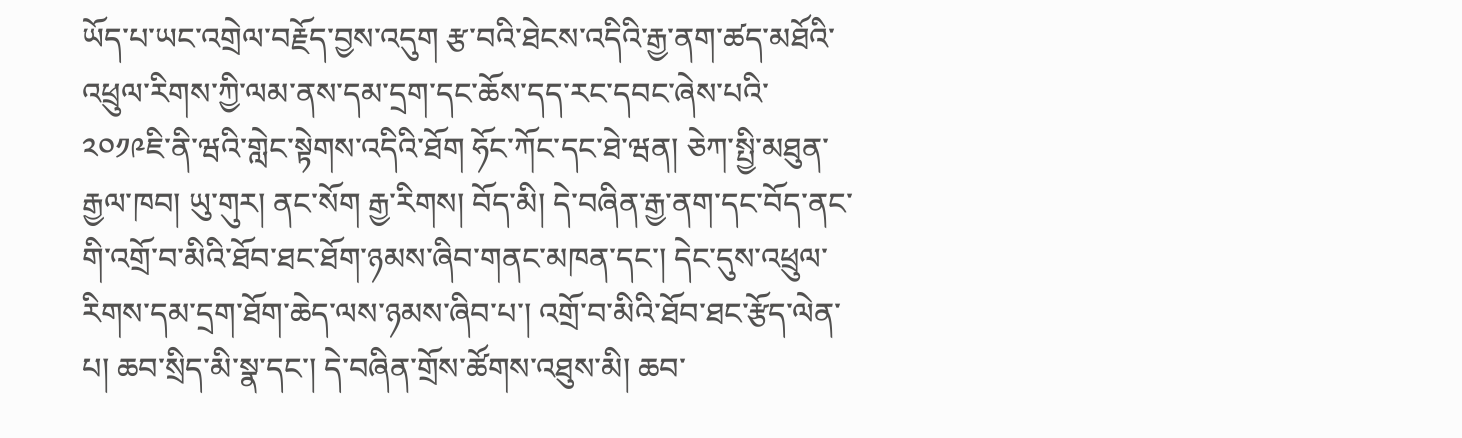ཡོད་པ་ཡང་འགྲེལ་བརྗོད་བྱས་འདུག རྩ་བའི་ཐེངས་འདིའི་རྒྱ་ནག་ཚད་མཐོའི་འཕྲུལ་རིགས་ཀྱི་ལམ་ནས་དམ་དྲག་དང་ཆོས་དད་རང་དབང་ཞེས་པའི་༢༠༡༩ཇི་ནི་ཝའི་གླེང་སྟེགས་འདིའི་ཐོག ཧོང་ཀོང་དང་ཐེ་ཝན། ཅེཀ་སྤྱི་མཐུན་རྒྱལ་ཁབ། ཡུ་གུར། ནང་སོག རྒྱ་རིགས། བོད་མི། དེ་བཞིན་རྒྱ་ནག་དང་བོད་ནང་གི་འགྲོ་བ་མིའི་ཐོབ་ཐང་ཐོག་ཉམས་ཞིབ་གནང་མཁན་དང་། དེང་དུས་འཕྲུལ་རིགས་དམ་དྲག་ཐོག་ཆེད་ལས་ཉམས་ཞིབ་པ་། འགྲོ་བ་མིའི་ཐོབ་ཐང་རྩོད་ལེན་པ། ཆབ་སྲིད་མི་སྣ་དང་། དེ་བཞིན་གྲོས་ཚོགས་འཐུས་མི། ཆབ་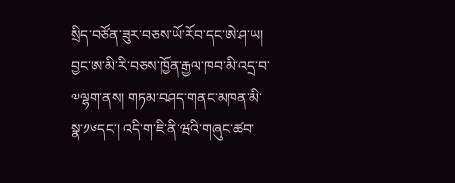སྲིད་བཙོན་ཟུར་བཅས་ཡོ་རོབ་དང་ཨེ་ཤ་ཡ། བྱང་ཨ་མི་རི་བཅས་ཁྱོན་རྒྱལ་ཁབ་མི་འདྲ་བ་༧ལྷག་ནས། གཏམ་བཤད་གནང་མཁན་མི་སྣ་༡༦དང་། འདི་ག་ཇི་ནི་ཝའི་གཞུང་ཚབ་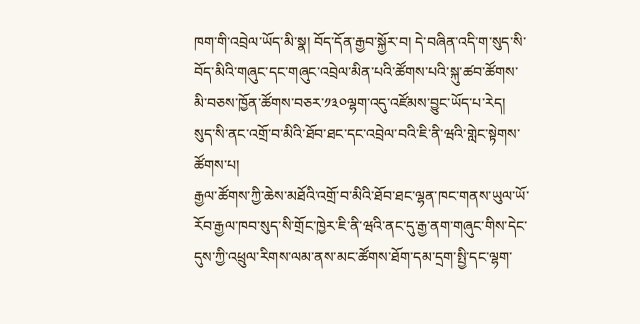ཁག་གི་འབྲེལ་ཡོད་མི་སྣ། བོད་དོན་རྒྱབ་སྐྱོར་བ། དེ་བཞིན་འདི་ག་སུད་སི་བོད་མིའི་གཞུང་དང་གཞུང་འབྲེལ་མིན་པའི་ཚོགས་པའི་སྐུ་ཚབ་ཚོགས་མི་བཅས་ཁྱོན་ཚོགས་བཅར་༡༣༠ལྷག་འདུ་འཛོམས་བྱུང་ཡོད་པ་རེད།
སུད་སི་ནང་འགྲོ་བ་མིའི་ཐོབ་ཐང་དང་འབྲེལ་བའི་ཇི་ནི་ཝའི་གླེང་སྟེགས་ཚོགས་པ།
རྒྱལ་ཚོགས་ཀྱི་ཆེས་མཐོའི་འགྲོ་བ་མིའི་ཐོབ་ཐང་ལྷན་ཁང་གནས་ཡུལ་ཡོ་རོབ་རྒྱལ་ཁབ་སུད་སི་གྲོང་ཁྱེར་ཇི་ནི་ཝའི་ནང་དུ་རྒྱ་ནག་གཞུང་གིས་དེང་དུས་ཀྱི་འཕྲུལ་རིགས་ལམ་ནས་མང་ཚོགས་ཐོག་དམ་དྲག་སྤྱི་དང་ལྷག་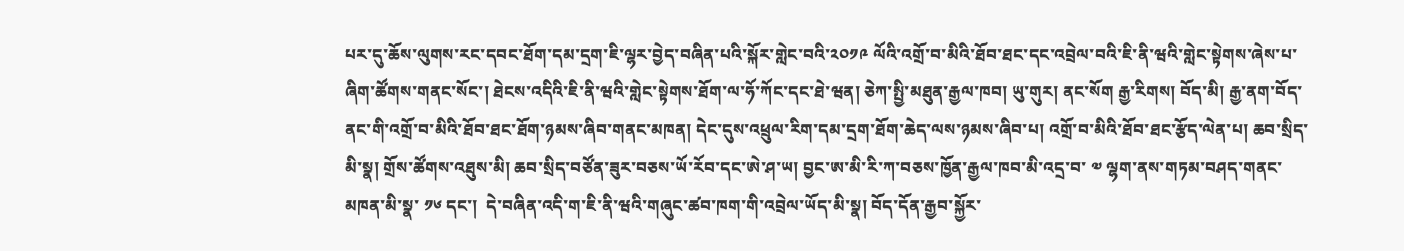པར་དུ་ཆོས་ལུགས་རང་དབང་ཐོག་དམ་དྲག་ཇི་ལྷར་བྱེད་བཞིན་པའི་སྐོར་གླེང་བའི་༢༠༡༩ ལོའི་འགྲོ་བ་མིའི་ཐོབ་ཐང་དང་འབྲེལ་བའི་ཇི་ནི་ཝའི་གླེང་སྟེགས་ཞེས་པ་ཞིག་ཚོགས་གནང་སོང་། ཐེངས་འདིའི་ཇི་ནི་ཝའི་གླེང་སྟེགས་ཐོག་ལ་ཧོ་ཀོང་དང་ཐེ་ཝན། ཅེཀ་སྤྱི་མཐུན་རྒྱལ་ཁབ། ཡུ་གུར། ནང་སོག རྒྱ་རིགས། བོད་མི། རྒྱ་ནག་བོད་ནང་གི་འགྲོ་བ་མིའི་ཐོབ་ཐང་ཐོག་ཉམས་ཞིབ་གནང་མཁན། དེང་དུས་འཕྲུལ་རིག་དམ་དྲག་ཐོག་ཆེད་ལས་ཉམས་ཞིབ་པ། འགྲོ་བ་མིའི་ཐོབ་ཐང་རྩོད་ལེན་པ། ཆབ་སྲིད་མི་སྣ། གྲོས་ཚོགས་འཐུས་མི། ཆབ་སྲིད་བཙོན་ཟུར་བཅས་ཡོ་རོབ་དང་ཨེ་ཤ་ཡ། བྱང་ཨ་མི་རི་ཀ་བཅས་ཁྱོན་རྒྱལ་ཁབ་མི་འདྲ་བ་ ༧ ལྷག་ནས་གཏམ་བཤད་གནང་མཁན་མི་སྣ་ ༡༦ དང་།  དེ་བཞིན་འདི་ག་ཇི་ནི་ཝའི་གཞུང་ཚབ་ཁག་གི་འབྲེལ་ཡོད་མི་སྣ། བོད་དོན་རྒྱབ་སྐྱོར་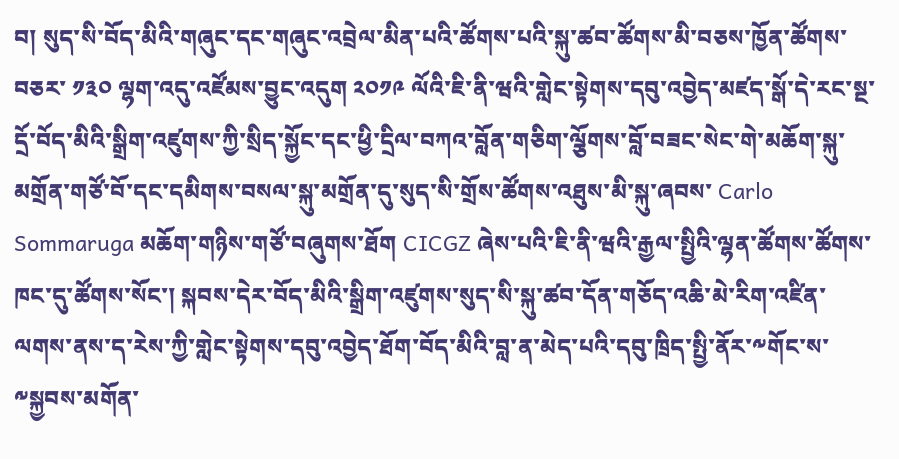བ། སུད་སི་བོད་མིའི་གཞུང་དང་གཞུང་འབྲེལ་མིན་པའི་ཚོགས་པའི་སྐུ་ཚབ་ཚོགས་མི་བཅས་ཁྱོན་ཚོགས་བཅར་ ༡༣༠ ལྷག་འདུ་འཛོམས་བྱུང་འདུག ༢༠༡༩ ལོའི་ཇི་ནི་ཝའི་གླེང་སྟེགས་དབུ་འབྱེད་མཛད་སྒོ་དེ་རང་སྔ་དྲོ་བོད་མིའི་སྒྲིག་འཛུགས་ཀྱི་སྲིད་སྐྱོང་དང་ཕྱི་དྲིལ་བཀའ་བློན་གཅིག་ལྕོགས་བློ་བཟང་སེང་གེ་མཆོག་སྐུ་མགྲོན་གཙོ་བོ་དང་དམིགས་བསལ་སྐུ་མགྲོན་དུ་སུད་སི་གྲོས་ཚོགས་འཐུས་མི་སྐུ་ཞབས་ Carlo Sommaruga མཆོག་གཉིས་གཙོ་བཞུགས་ཐོག CICGZ ཞེས་པའི་ཇི་ནི་ཝའི་རྒྱལ་སྤྱིའི་ལྷན་ཚོགས་ཚོགས་ཁང་དུ་ཚོགས་སོང་། སྐབས་དེར་བོད་མིའི་སྒྲིག་འཛུགས་སུད་སི་སྐུ་ཚབ་དོན་གཅོད་འཆི་མེ་རིག་འཛིན་ལགས་ནས་ད་རེས་ཀྱི་གླེང་སྟེགས་དབུ་འབྱེད་ཐོག་བོད་མིའི་བླ་ན་མེད་པའི་དབུ་ཁྲིད་སྤྱི་ནོར་༸གོང་ས་༸སྐྱབས་མགོན་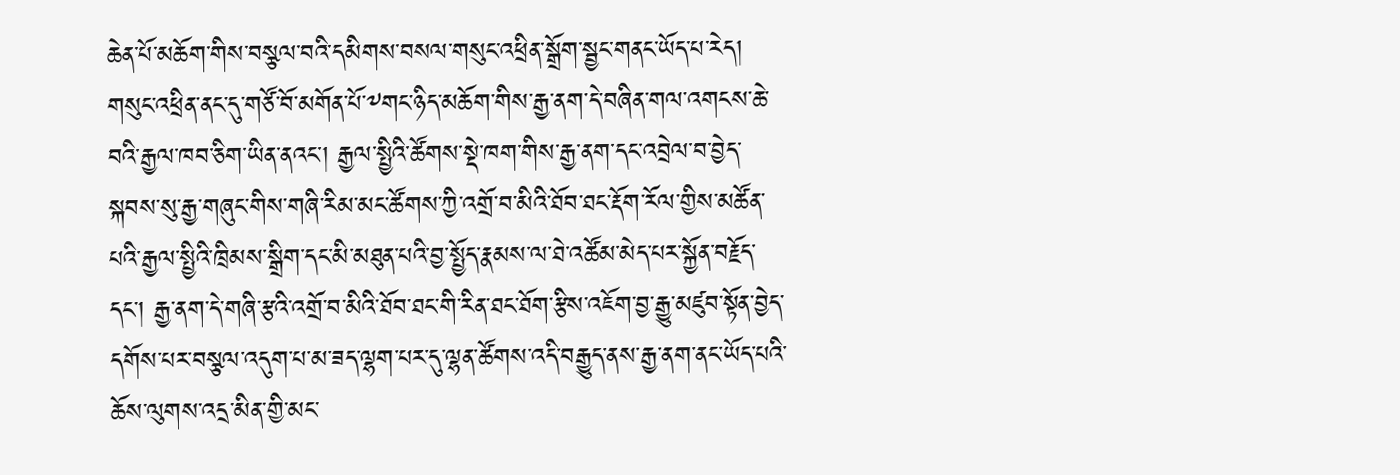ཆེན་པོ་མཆོག་གིས་བསྩལ་བའི་དམིགས་བསལ་གསུང་འཕྲིན་སྒྲོག་སྦྱང་གནང་ཡོད་པ་རེད། གསུང་འཕྲིན་ནང་དུ་གཙོ་བོ་མགོན་པོ་༸གང་ཉིད་མཆོག་གིས་རྒྱ་ནག་དེ་བཞིན་གལ་འགངས་ཆེ་བའི་རྒྱལ་ཁབ་ཅིག་ཡིན་ནའང་། རྒྱལ་སྤྱིའི་ཚོགས་སྡེ་ཁག་གིས་རྒྱ་ནག་དང་འབྲེལ་བ་བྱེད་སྐབས་སུ་རྒྱ་གཞུང་གིས་གཞི་རིམ་མང་ཚོགས་ཀྱི་འགྲོ་བ་མིའི་ཐོབ་ཐང་རྡོག་རོལ་གྱིས་མཚོན་པའི་རྒྱལ་སྤྱིའི་ཁྲིམས་སྒྲིག་དང་མི་མཐུན་པའི་བྱ་སྤྱོད་རྣམས་ལ་ཐེ་འཚོམ་མེད་པར་སྐྱོན་བརྗོད་དང་། རྒྱ་ནག་དེ་གཞི་རྩའི་འགྲོ་བ་མིའི་ཐོབ་ཐང་གི་རིན་ཐང་ཐོག་རྩིས་འཇོག་བྱ་རྒྱུ་མཛུབ་སྟོན་བྱེད་དགོས་པར་བསྩལ་འདུག་པ་མ་ཟད་ལྷག་པར་དུ་ལྷན་ཚོགས་འདི་བརྒྱུད་ནས་རྒྱ་ནག་ནང་ཡོད་པའི་ཆོས་ལུགས་འདྲ་མིན་གྱི་མང་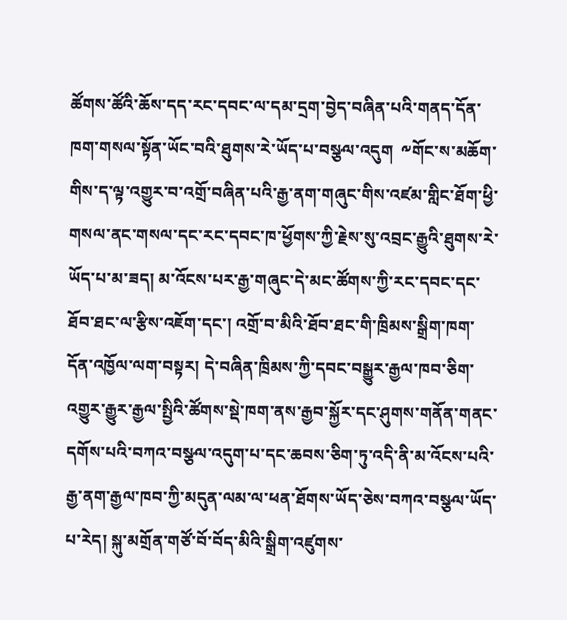ཚོགས་ཚོའི་ཆོས་དད་རང་དབང་ལ་དམ་དྲག་བྱེད་བཞིན་པའི་གནད་དོན་ཁག་གསལ་སྟོན་ཡོང་བའི་ཐུགས་རེ་ཡོད་པ་བསྩལ་འདུག  ༸གོང་ས་མཆོག་གིས་ད་ལྟ་འགྱུར་བ་འགྲོ་བཞིན་པའི་རྒྱ་ནག་གཞུང་གིས་འཛམ་གླིང་ཐོག་ཕྱི་གསལ་ནང་གསལ་དང་རང་དབང་ཁ་ཕྱོགས་ཀྱི་རྗེས་སུ་འབྲང་རྒྱུའི་ཐུགས་རེ་ཡོད་པ་མ་ཟད། མ་འོངས་པར་རྒྱ་གཞུང་དེ་མང་ཚོགས་ཀྱི་རང་དབང་དང་ཐོབ་ཐང་ལ་རྩིས་འཇོག་དང་། འགྲོ་བ་མིའི་ཐོབ་ཐང་གི་ཁྲིམས་སྒྲིག་ཁག་དོན་འཁྱོལ་ལག་བསྟར། དེ་བཞིན་ཁྲིམས་ཀྱི་དབང་བསྒྱུར་རྒྱལ་ཁབ་ཅིག་འགྱུར་རྒྱུར་རྒྱལ་སྤྱིའི་ཚོགས་སྡེ་ཁག་ནས་རྒྱབ་སྐྱོར་དང་ཤུགས་གནོན་གནང་དགོས་པའི་བཀའ་བསྩལ་འདུག་པ་དང་ཆབས་ཅིག་ཏུ་འདི་ནི་མ་འོངས་པའི་རྒྱ་ནག་རྒྱལ་ཁབ་ཀྱི་མདུན་ལམ་ལ་ཕན་ཐོགས་ཡོད་ཅེས་བཀའ་བསྩལ་ཡོད་པ་རེད། སྐུ་མགྲོན་གཙོ་བོ་བོད་མིའི་སྒྲིག་འཛུགས་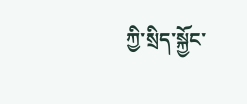ཀྱི་སྲིད་སྐྱོང་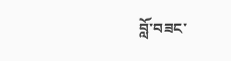བློ་བཟང་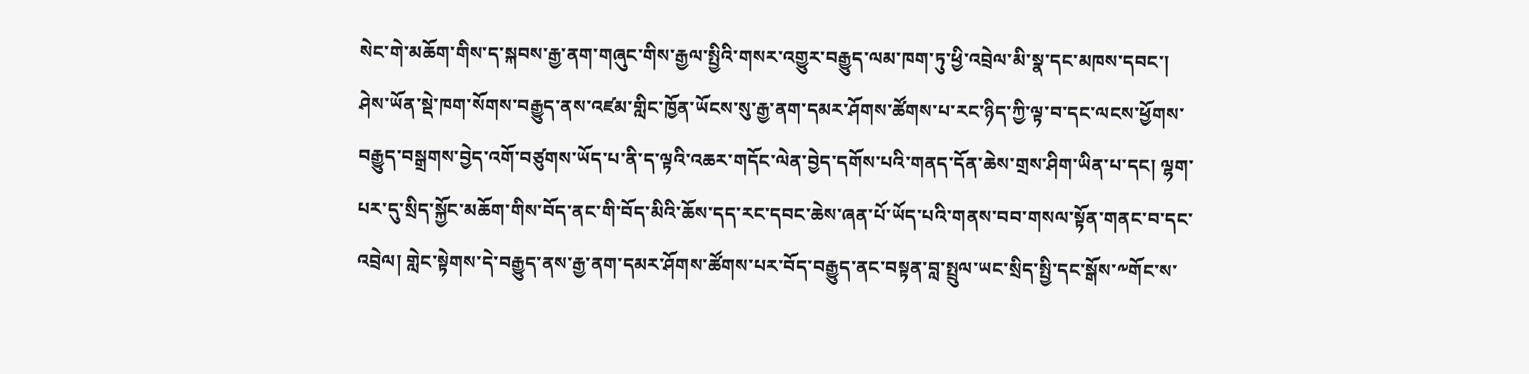སེང་གེ་མཆོག་གིས་ད་སྐབས་རྒྱ་ནག་གཞུང་གིས་རྒྱལ་སྤྱིའི་གསར་འགྱུར་བརྒྱུད་ལམ་ཁག་ཏུ་ཕྱི་འབྲེལ་མི་སྣ་དང་མཁས་དབང་། ཤེས་ཡོན་སྡེ་ཁག་སོགས་བརྒྱུད་ནས་འཛམ་གླིང་ཁྱོན་ཡོངས་སུ་རྒྱ་ནག་དམར་ཤོགས་ཚོགས་པ་རང་ཉིད་ཀྱི་ལྟ་བ་དང་ལངས་ཕྱོགས་བརྒྱུད་བསྒྲགས་བྱེད་འགོ་བཙུགས་ཡོད་པ་ནི་ད་ལྟའི་འཆར་གདོང་ལེན་བྱེད་དགོས་པའི་གནད་དོན་ཆེས་གྲས་ཤིག་ཡིན་པ་དང། ལྷག་པར་དུ་སྲིད་སྐྱོང་མཆོག་གིས་བོད་ནང་གི་བོད་མིའི་ཆོས་དད་རང་དབང་ཆེས་ཞན་པོ་ཡོད་པའི་གནས་བབ་གསལ་སྟོན་གནང་བ་དང་འབྲེལ། གླེང་སྟེགས་དེ་བརྒྱུད་ནས་རྒྱ་ནག་དམར་ཤོགས་ཚོགས་པར་བོད་བརྒྱུད་ནང་བསྟན་བླ་སྤྲུལ་ཡང་སྲིད་སྤྱི་དང་སྒོས་༸གོང་ས་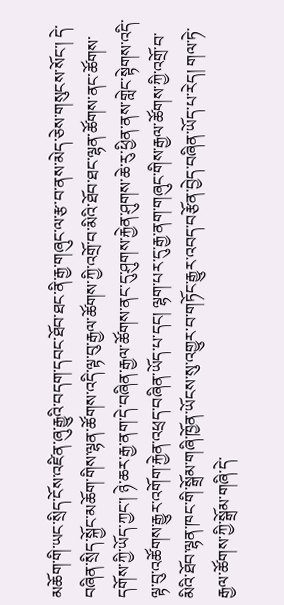མཆོག་གི་ཡང་སྲིད་ངོས་འཛིན་ཞུ་རྒྱུའི་བདག་དབང་ཐོབ་ཐང་ནི་རྒྱ་གཞུང་ལ་རྩ་བ་ནས་མེད་ཅེས་གསུངས་སོང་། དེ་བཞིན་སྲིད་སྐྱོང་མཆོག་གིས་ལྷན་ཚོགས་འདི་ལྟ་བུ་རྒྱལ་ཚོགས་ཀྱི་འགྲོ་བ་མིའི་ཐོབ་ཐང་ལྷན་ཚོགས་ནང་ཚོགས་དགོས་ཀྱི་ཡོད་ཀྱང་། ཉེ་ཆར་རྒྱ་ནག་དེ་བཞིན་རྒྱལ་ཚོགས་ནང་དུ་ཤུགས་རྐྱེན་ཤུགས་ཆེ་རུ་ཕྱིན་ནས་གླེང་སྟེགས་འདི་ལྟ་བུ་འཚོགས་རྒྱུར་འགོག་རྐྱེན་འཕྲད་བཞིན་ཡོད་པ་དང། ལྷག་པར་དུ་རྒྱ་ནག་གཞུང་གིས་རྒྱལ་ཚོགས་ཀྱི་འགྲོ་བ་མིའི་ཐོབ་ལྷན་ཁང་གི་སྒྲོམ་གཞི་ཁྱོན་ཡོངས་སུ་འགྱུར་བ་གཏོང་རྒྱུར་འབད་བརྩོན་བྱེད་བཞིན་ཡོད་པ་རེད། གལ་ཏེ་རྒྱལ་ཚོགས་ཀྱི་སྒྲོམ་གཞི་དེ་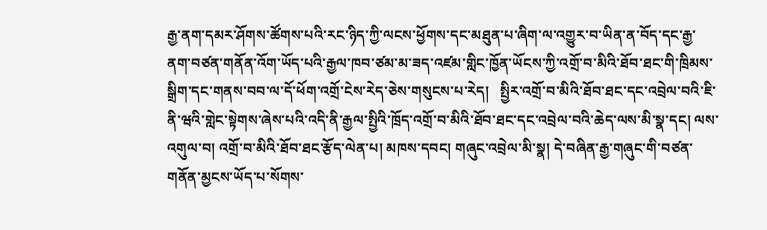རྒྱ་ནག་དམར་ཤོགས་ཚོགས་པའི་རང་ཉིད་ཀྱི་ལངས་ཕྱོགས་དང་མཐུན་པ་ཞིག་ལ་འགྱུར་བ་ཡིན་ན་བོད་དང་རྒྱ་ནག་བཙན་གནོན་འོག་ཡོད་པའི་རྒྱལ་ཁབ་ཙམ་མ་ཟད་འཛམ་གླིང་ཁྱོན་ཡོངས་ཀྱི་འགྲོ་བ་མིའི་ཐོབ་ཐང་གི་ཁྲིམས་སྒྲིག་དང་གནས་བབ་ལ་དོ་ཕོག་འགྲོ་ངེས་རེད་ཅེས་གསུངས་པ་རེད།   སྤྱིར་འགྲོ་བ་མིའི་ཐོབ་ཐང་དང་འབྲེལ་བའི་ཇི་ནི་ཝའི་གླེང་སྟེགས་ཞེས་པའི་འདི་ནི་རྒྱལ་སྤྱིའི་ཁྲོད་འགྲོ་བ་མིའི་ཐོབ་ཐང་དང་འབྲེལ་བའི་ཆེད་ལས་མི་སྣ་དང། ལས་འགུལ་བ། འགྲོ་བ་མིའི་ཐོབ་ཐང་རྩོད་ལེན་པ། མཁས་དབང། གཞུང་འབྲེལ་མི་སྣ། དེ་བཞིན་རྒྱ་གཞུང་གི་བཙན་གནོན་མྱངས་ཡོད་པ་སོགས་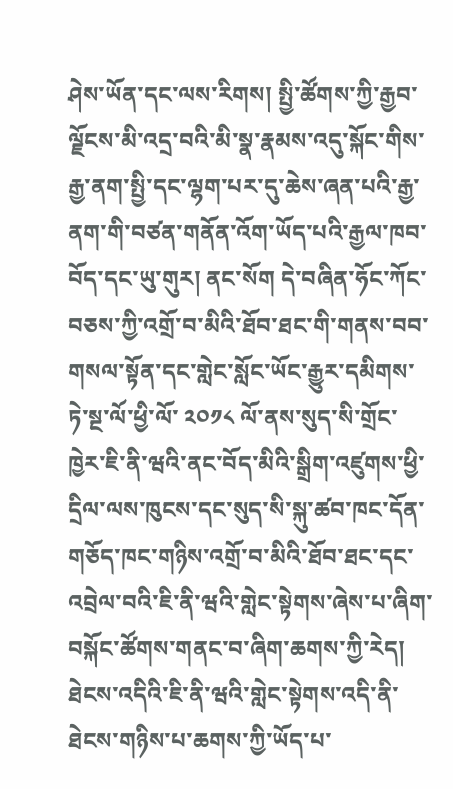ཤེས་ཡོན་དང་ལས་རིགས། སྤྱི་ཚོགས་ཀྱི་རྒྱབ་ལྗོངས་མི་འདྲ་བའི་མི་སྣ་རྣམས་འདུ་སྐོང་གིས་རྒྱ་ནག་སྤྱི་དང་ལྷག་པར་དུ་ཆེས་ཞན་པའི་རྒྱ་ནག་གི་བཙན་གནོན་འོག་ཡོད་པའི་རྒྱལ་ཁབ་བོད་དང་ཡུ་གུར། ནང་སོག དེ་བཞིན་ཧོང་ཀོང་བཅས་ཀྱི་འགྲོ་བ་མིའི་ཐོབ་ཐང་གི་གནས་བབ་གསལ་སྟོན་དང་གླེང་སློང་ཡོང་རྒྱུར་དམིགས་ཏེ་སྔ་ལོ་ཕྱི་ལོ་ ༢༠༡༨ ལོ་ནས་སུད་སི་གྲོང་ཁྱེར་ཇི་ནི་ཝའི་ནང་བོད་མིའི་སྒྲིག་འཛུགས་ཕྱི་དྲིལ་ལས་ཁུངས་དང་སུད་སི་སྐུ་ཚབ་ཁང་དོན་གཅོད་ཁང་གཉིས་འགྲོ་བ་མིའི་ཐོབ་ཐང་དང་འབྲེལ་བའི་ཇི་ནི་ཝའི་གླེང་སྟེགས་ཞེས་པ་ཞིག་བསྐོང་ཚོགས་གནང་བ་ཞིག་ཆགས་ཀྱི་རེད། ཐེངས་འདིའི་ཇི་ནི་ཝའི་གླེང་སྟེགས་འདི་ནི་ཐེངས་གཉིས་པ་ཆགས་ཀྱི་ཡོད་པ་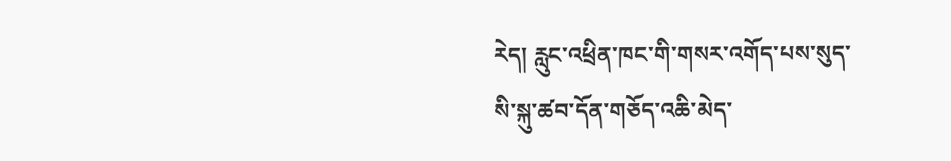རེད། རླུང་འཕྲིན་ཁང་གི་གསར་འགོད་པས་སུད་སི་སྐུ་ཚབ་དོན་གཅོད་འཆི་མེད་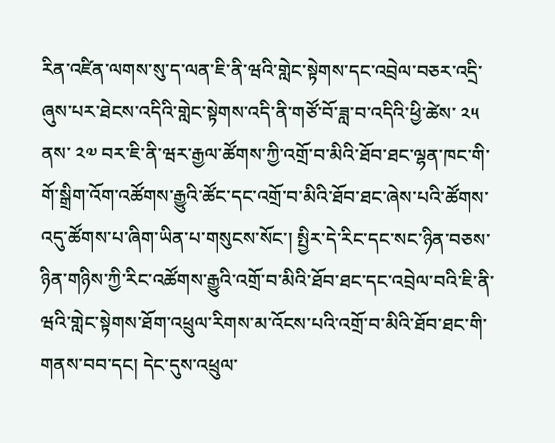རིན་འཛིན་ལགས་སུ་ད་ལན་ཇི་ནི་ཝའི་གླེང་སྟེགས་དང་འབྲེལ་བཅར་འདྲི་ཞུས་པར་ཐེངས་འདིའི་གླེང་སྟེགས་འདི་ནི་གཙོ་བོ་ཟླ་བ་འདིའི་ཕྱི་ཚེས་ ༢༥ ནས་ ༢༧ བར་ཇི་ནི་ཝར་རྒྱལ་ཚོགས་ཀྱི་འགྲོ་བ་མིའི་ཐོབ་ཐང་ལྷན་ཁང་གི་གོ་སྒྲིག་འོག་འཚོགས་རྒྱུའི་ཚོང་དང་འགྲོ་བ་མིའི་ཐོབ་ཐང་ཞེས་པའི་ཚོགས་འདུ་ཚོགས་པ་ཞིག་ཡིན་པ་གསུངས་སོང་། སྤྱིར་དེ་རིང་དང་སང་ཉིན་བཅས་ཉིན་གཉིས་ཀྱི་རིང་འཚོགས་རྒྱུའི་འགྲོ་བ་མིའི་ཐོབ་ཐང་དང་འབྲེལ་བའི་ཇི་ནི་ཝའི་གླེང་སྟེགས་ཐོག་འཕྲུལ་རིགས་མ་འོངས་པའི་འགྲོ་བ་མིའི་ཐོབ་ཐང་གི་གནས་བབ་དང། དེང་དུས་འཕྲུལ་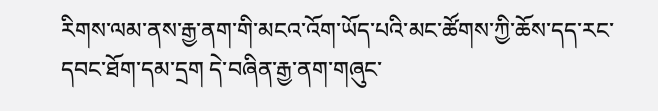རིགས་ལམ་ནས་རྒྱ་ནག་གི་མངའ་འོག་ཡོད་པའི་མང་ཚོགས་ཀྱི་ཆོས་དད་རང་དབང་ཐོག་དམ་དྲག དེ་བཞིན་རྒྱ་ནག་གཞུང་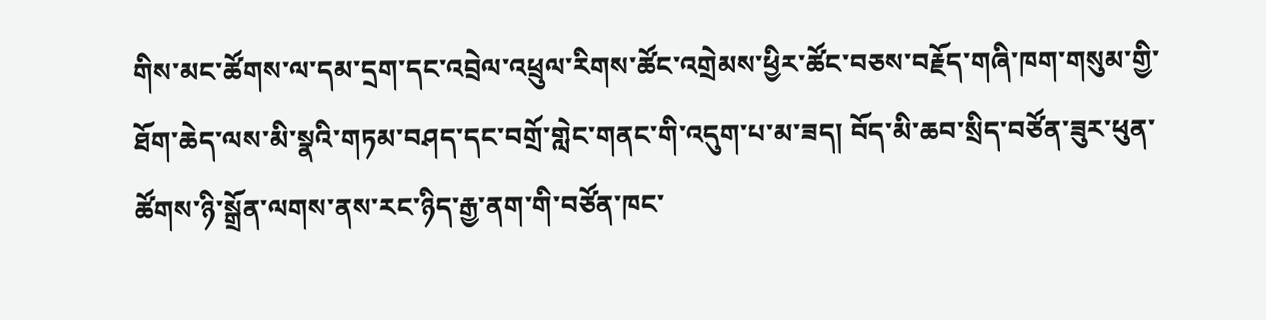གིས་མང་ཚོགས་ལ་དམ་དྲག་དང་འབྲེལ་འཕྲུལ་རིགས་ཚོང་འགྲེམས་ཕྱིར་ཚོང་བཅས་བརྗོད་གཞི་ཁག་གསུམ་གྱི་ཐོག་ཆེད་ལས་མི་སྣའི་གཏམ་བཤད་དང་བགྲོ་གླེང་གནང་གི་འདུག་པ་མ་ཟད། བོད་མི་ཆབ་སྲིད་བཙོན་ཟུར་ཕུན་ཚོགས་ཉི་སྒྲོན་ལགས་ནས་རང་ཉིད་རྒྱ་ནག་གི་བཙོན་ཁང་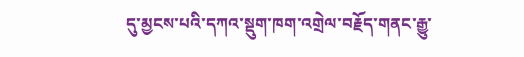དུ་མྱངས་པའི་དཀའ་སྡུག་ཁག་འགྲེལ་བརྗོད་གནང་རྒྱུ་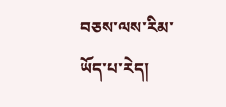བཅས་ལས་རིམ་ཡོད་པ་རེད།